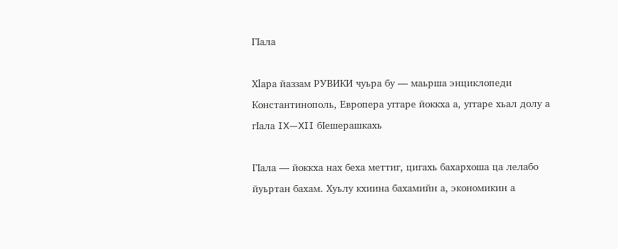ГӀала

Хӏара йаззам РУВИКИ чуьра бу — маьрша энциклопеди
Константинополь, Европера уггаре йоккха а, уггаре хьал долу а гӀала IX—XII бӀешерашкахь

ГӀала — йоккха нах беха меттиг, цигахь бахархоша ца лелабо йуьртан бахам. Хуьлу кхиина бахамийн а, экономикин а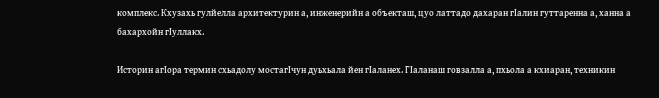комплекс. Кхузахь гулйелла архитектурин а, инженерийн а объекташ, цуо латтадо дахаран гӀалин гуттаренна а, ханна а бахархойн гӀуллакх.

Историн агӀора термин схьадолу мостагӀчун дуьхьала йен гӀаланех. ГӀаланаш говзалла а, пхьола а кхиаран, техникин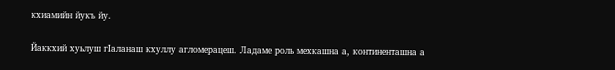кхиамийн йукъ йу.

Йаккхий хуьлуш гӀаланаш кхуллу агломерацеш. Ладаме роль мехкашна а, континенташна а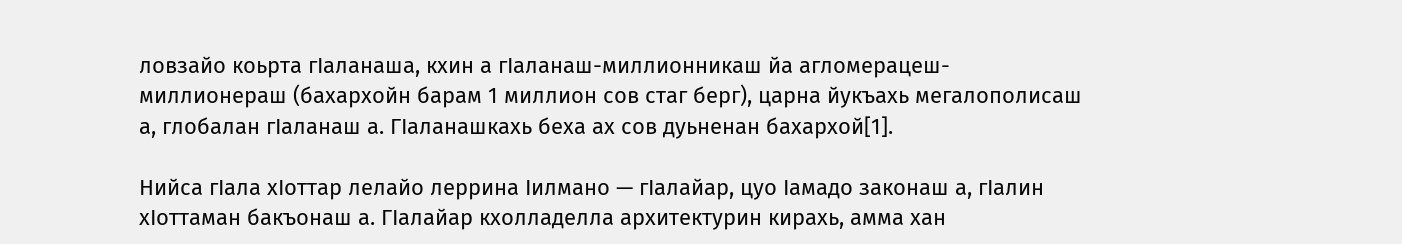ловзайо коьрта гӀаланаша, кхин а гӀаланаш-миллионникаш йа агломерацеш-миллионераш (бахархойн барам 1 миллион сов стаг берг), царна йукъахь мегалополисаш а, глобалан гӀаланаш а. ГӀаланашкахь беха ах сов дуьненан бахархой[1].

Нийса гӀала хӀоттар лелайо леррина Ӏилмано — гӀалайар, цуо Ӏамадо законаш а, гӀалин хӀоттаман бакъонаш а. ГӀалайар кхолладелла архитектурин кирахь, амма хан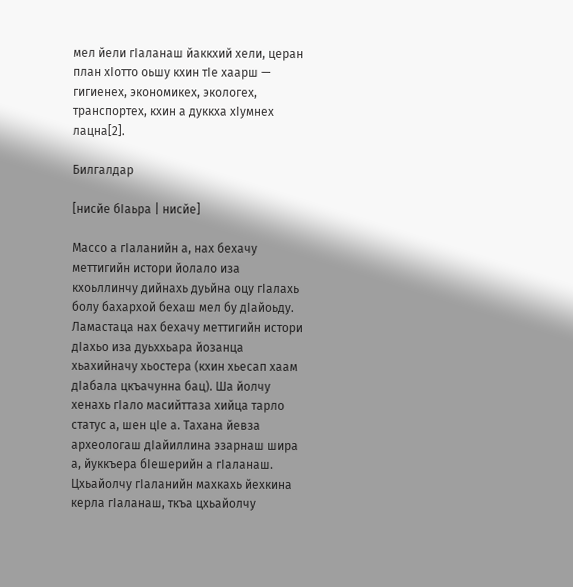мел йели гӀаланаш йаккхий хели, церан план хӀотто оьшу кхин тӀе хаарш — гигиенех, экономикех, экологех, транспортех, кхин а дуккха хӀумнех лацна[2].

Билгалдар

[нисйе бӀаьра | нисйе]

Массо а гӀаланийн а, нах бехачу меттигийн истори йолало иза кхоьллинчу дийнахь дуьйна оцу гӀалахь болу бахархой бехаш мел бу дӀайоьду. Ламастаца нах бехачу меттигийн истори дӀахьо иза дуьххьара йозанца хьахийначу хьостера (кхин хьесап хаам дӀабала цкъачунна бац). Ша йолчу хенахь гӀало масийттаза хийца тарло статус а, шен цӀе а. Тахана йевза археологаш дӀайиллина эзарнаш шира а, йуккъера бӀешерийн а гӀаланаш. Цхьайолчу гӀаланийн махкахь йехкина керла гӀаланаш, ткъа цхьайолчу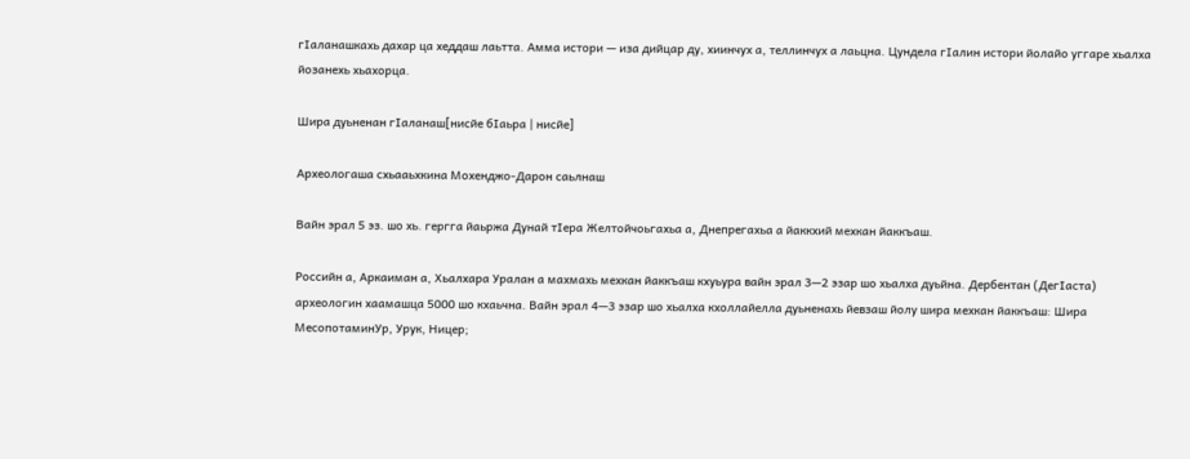гӀаланашкахь дахар ца хеддаш лаьтта. Амма истори — иза дийцар ду, хиинчух а, теллинчух а лаьцна. Цундела гӀалин истори йолайо уггаре хьалха йозанехь хьахорца.

Шира дуьненан гӀаланаш[нисйе бӀаьра | нисйе]

Археологаша схьааьхкина Мохенджо-Дарон саьлнаш

Вайн эрал 5 эз. шо хь. гергга йаьржа Дунай тӀера Желтойчоьгахьа а, Днепрегахьа а йаккхий мехкан йаккъаш.

Российн а, Аркаиман а, Хьалхара Уралан а махмахь мехкан йаккъаш кхуьура вайн эрал 3—2 эзар шо хьалха дуьйна. Дербентан (ДегӀаста) археологин хаамашца 5000 шо кхаьчна. Вайн эрал 4—3 эзар шо хьалха кхоллайелла дуьненахь йевзаш йолу шира мехкан йаккъаш: Шира МесопотаминУр, Урук, Ницер;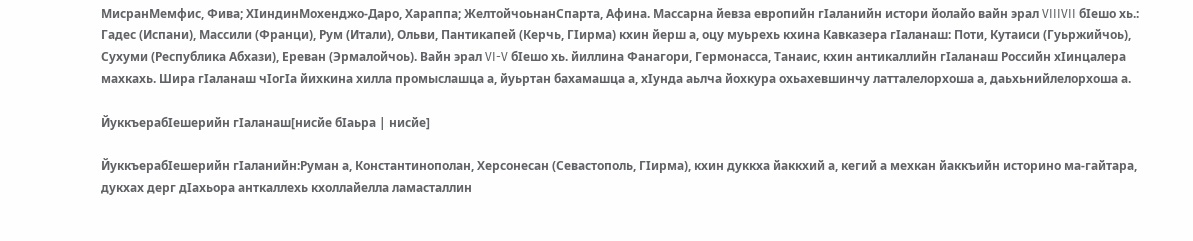МисранМемфис, Фива; ХӀиндинМохенджо-Даро, Хараппа; ЖелтойчоьнанСпарта, Афина. Массарна йевза европийн гӀаланийн истори йолайо вайн эрал VIIIVII бӀешо хь.: Гадес (Испани), Массили (Франци), Рум (Итали), Ольви, Пантикапей (Керчь, ГӀирма) кхин йерш а, оцу муьрехь кхина Кавказера гӀаланаш: Поти, Кутаиси (Гуьржийчоь), Сухуми (Республика Абхази), Ереван (Эрмалойчоь). Вайн эрал VI-V бӀешо хь. йиллина Фанагори, Гермонасса, Танаис, кхин антикаллийн гӀаланаш Российн хӀинцалера махкахь. Шира гӀаланаш чӀогӀа йихкина хилла промыслашца а, йуьртан бахамашца а, хӀунда аьлча йохкура охьахевшинчу латталелорхоша а, даьхьнийлелорхоша а.

ЙуккъерабӀешерийн гӀаланаш[нисйе бӀаьра | нисйе]

ЙуккъерабӀешерийн гӀаланийн:Руман а, Константинополан, Херсонесан (Севастополь, ГӀирма), кхин дуккха йаккхий а, кегий а мехкан йаккъийн историно ма-гайтара, дукхах дерг дӀахьора анткаллехь кхоллайелла ламасталлин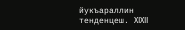йукъараллин тенденцеш. XIXII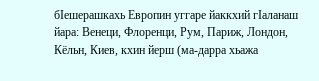бӀешерашкахь Европин уггаре йаккхий гӀаланаш йара: Венеци, Флоренци, Рум, Париж, Лондон, Кёльн, Киев, кхин йерш (ма-дарра хьажа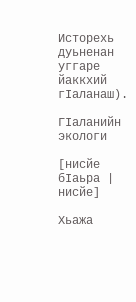Исторехь дуьненан уггаре йаккхий гӀаланаш).

ГӀаланийн экологи

[нисйе бӀаьра | нисйе]

Хьажа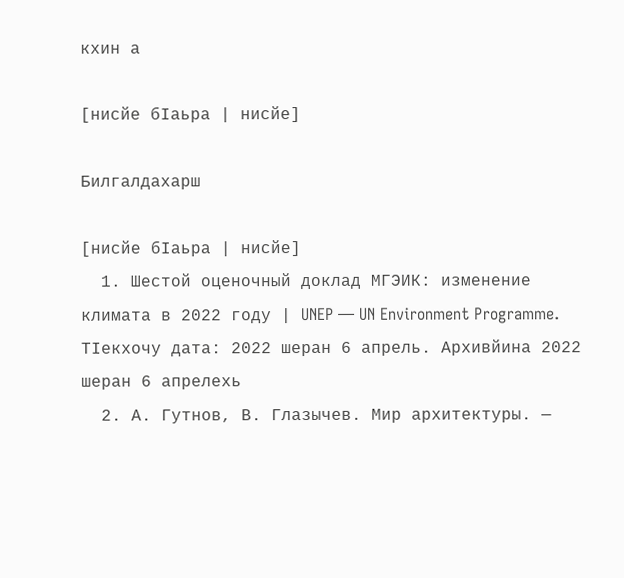кхин а

[нисйе бӀаьра | нисйе]

Билгалдахарш

[нисйе бӀаьра | нисйе]
  1. Шестой оценочный доклад МГЭИК: изменение климата в 2022 году | UNEP — UN Environment Programme. ТӀекхочу дата: 2022 шеран 6 апрель. Архивйина 2022 шеран 6 апрелехь
  2. А. Гутнов, В. Глазычев. Мир архитектуры. —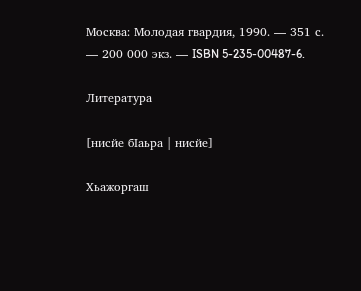Москва: Молодая гвардия, 1990. — 351 с. — 200 000 экз. — ISBN 5-235-00487-6.

Литература

[нисйе бӀаьра | нисйе]

Хьажоргаш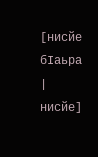[нисйе бӀаьра | нисйе]